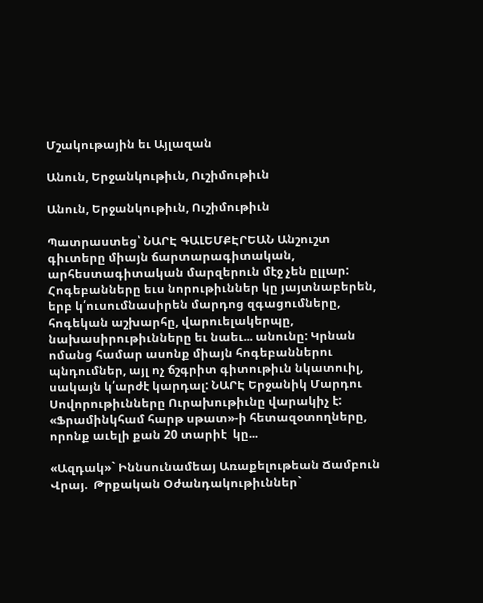Մշակութային եւ Այլազան

Անուն, Երջանկութիւն, Ուշիմութիւն

Անուն, Երջանկութիւն, Ուշիմութիւն

Պատրաստեց՝ ՆԱՐԷ ԳԱԼԵՄՔԷՐԵԱՆ Անշուշտ գիւտերը միայն ճարտարագիտական, արհեստագիտական մարզերուն մէջ չեն ըլլար: Հոգեբանները եւս նորութիւններ կը յայտնաբերեն, երբ կ՛ուսումնասիրեն մարդոց զգացումները, հոգեկան աշխարհը, վարուելակերպը, նախասիրութիւնները եւ նաեւ... անունը: Կրնան ոմանց համար ասոնք միայն հոգեբաններու պնդումներ, այլ ոչ ճշգրիտ գիտութիւն նկատուիլ, սակայն կ՛արժէ կարդալ: ՆԱՐԷ Երջանիկ Մարդու Սովորութիւնները Ուրախութիւնը վարակիչ է: «Ֆրամինկհամ հարթ սթատ»-ի հետազօտողները, որոնք աւելի քան 20 տարիէ  կը...

«Ազդակ»` Իննսունամեայ Առաքելութեան Ճամբուն Վրայ.  Թրքական Օժանդակութիւններ`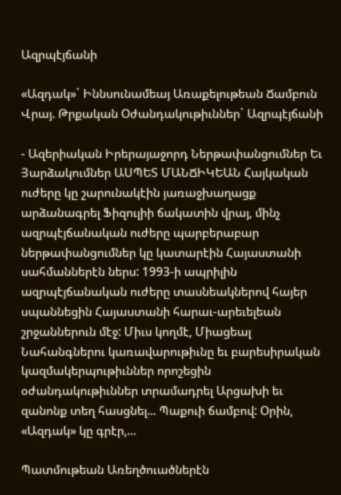Ազրպէյճանի

«Ազդակ»` Իննսունամեայ Առաքելութեան Ճամբուն Վրայ. Թրքական Օժանդակութիւններ` Ազրպէյճանի

- Ազերիական Իրերայաջորդ Ներթափանցումներ Եւ Յարձակումներ ԱՍՊԵՏ ՄԱՆՃԻԿԵԱՆ Հայկական ուժերը կը շարունակէին յառաջխաղացք արձանագրել Ֆիզուլիի ճակատին վրայ, մինչ ազրպէյճանական ուժերը պարբերաբար ներթափանցումներ կը կատարէին Հայաստանի սահմաններէն ներս: 1993-ի ապրիլին ազրպէյճանական ուժերը տասնեակներով հայեր սպաննեցին Հայաստանի հարաւ-արեւելեան շրջաններուն մէջ: Միւս կողմէ, Միացեալ Նահանգներու կառավարութիւնը եւ բարեսիրական կազմակերպութիւններ որոշեցին օժանդակութիւններ տրամադրել Արցախի եւ զանոնք տեղ հասցնել... Պաքուի ճամբով: Օրին, «Ազդակ» կը գրէր,...

Պատմութեան Առեղծուածներէն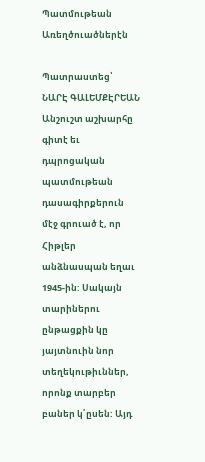Պատմութեան Առեղծուածներէն

Պատրաստեց՝ ՆԱՐԷ ԳԱԼԵՄՔԷՐԵԱՆ Անշուշտ աշխարհը գիտէ եւ դպրոցական պատմութեան դասագիրքերուն մէջ գրուած է, որ Հիթլեր անձնասպան եղաւ 1945-ին: Սակայն տարիներու ընթացքին կը յայտնուին նոր  տեղեկութիւններ, որոնք տարբեր բաներ կ՛ըսեն: Այդ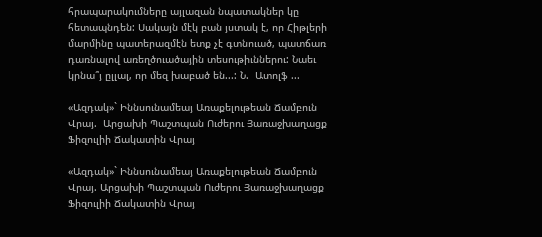հրապարակումները այլազան նպատակներ կը հետապնդեն: Սակայն մէկ բան յստակ է, որ Հիթլերի մարմինը պատերազմէն ետք չէ գտնուած, պատճառ դառնալով առեղծուածային տեսութիւններու: Նաեւ կրնա՞յ ըլլալ, որ մեզ խաբած են...: Ն.  Ատոլֆ ...

«Ազդակ»` Իննսունամեայ Առաքելութեան Ճամբուն Վրայ.  Արցախի Պաշտպան Ուժերու Յառաջխաղացք Ֆիզուլիի Ճակատին Վրայ

«Ազդակ»` Իննսունամեայ Առաքելութեան Ճամբուն Վրայ. Արցախի Պաշտպան Ուժերու Յառաջխաղացք Ֆիզուլիի Ճակատին Վրայ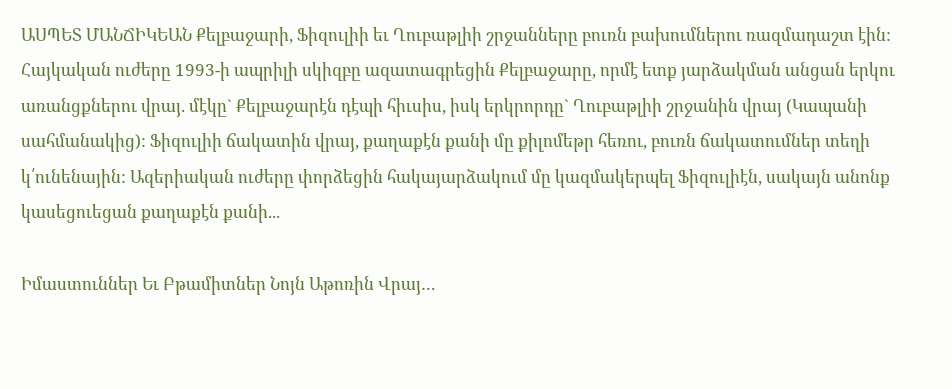ԱՍՊԵՏ ՄԱՆՃԻԿԵԱՆ Քելբաջարի, Ֆիզուլիի եւ Ղուբաթլիի շրջանները բուռն բախումներու ռազմադաշտ էին: Հայկական ուժերը 1993-ի ապրիլի սկիզբը ազատագրեցին Քելբաջարը, որմէ ետք յարձակման անցան երկու առանցքներու վրայ. մէկը` Քելբաջարէն դէպի հիւսիս, իսկ երկրորդը` Ղուբաթլիի շրջանին վրայ (Կապանի սահմանակից): Ֆիզուլիի ճակատին վրայ, քաղաքէն քանի մը քիլոմեթր հեռու, բուռն ճակատումներ տեղի կ՛ունենային: Ազերիական ուժերը փորձեցին հակայարձակում մը կազմակերպել Ֆիզուլիէն, սակայն անոնք կասեցուեցան քաղաքէն քանի...

Իմաստուններ Եւ Բթամիտներ Նոյն Աթոռին Վրայ…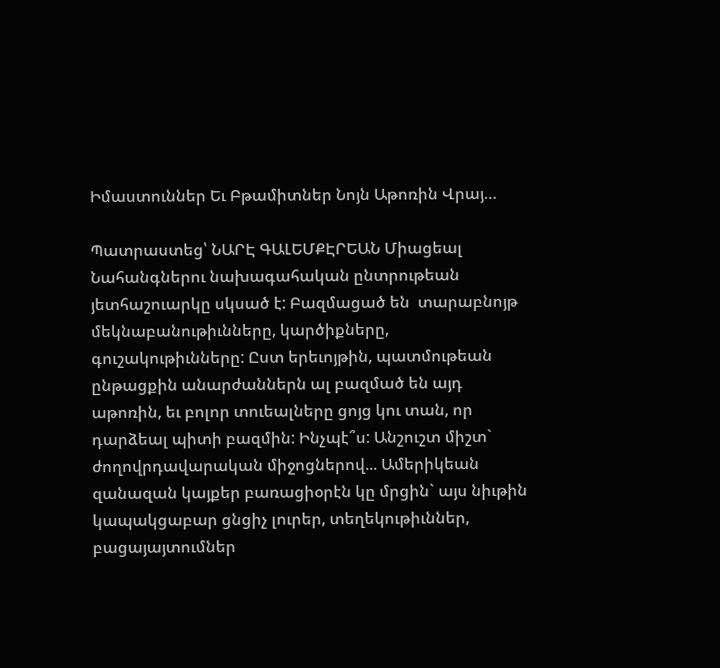Իմաստուններ Եւ Բթամիտներ Նոյն Աթոռին Վրայ…

Պատրաստեց՝ ՆԱՐԷ ԳԱԼԵՄՔԷՐԵԱՆ Միացեալ Նահանգներու նախագահական ընտրութեան յետհաշուարկը սկսած է: Բազմացած են  տարաբնոյթ մեկնաբանութիւնները, կարծիքները, գուշակութիւնները: Ըստ երեւոյթին, պատմութեան ընթացքին անարժաններն ալ բազմած են այդ աթոռին, եւ բոլոր տուեալները ցոյց կու տան, որ դարձեալ պիտի բազմին: Ինչպէ՞ս: Անշուշտ միշտ` ժողովրդավարական միջոցներով... Ամերիկեան զանազան կայքեր բառացիօրէն կը մրցին` այս նիւթին կապակցաբար ցնցիչ լուրեր, տեղեկութիւններ, բացայայտումներ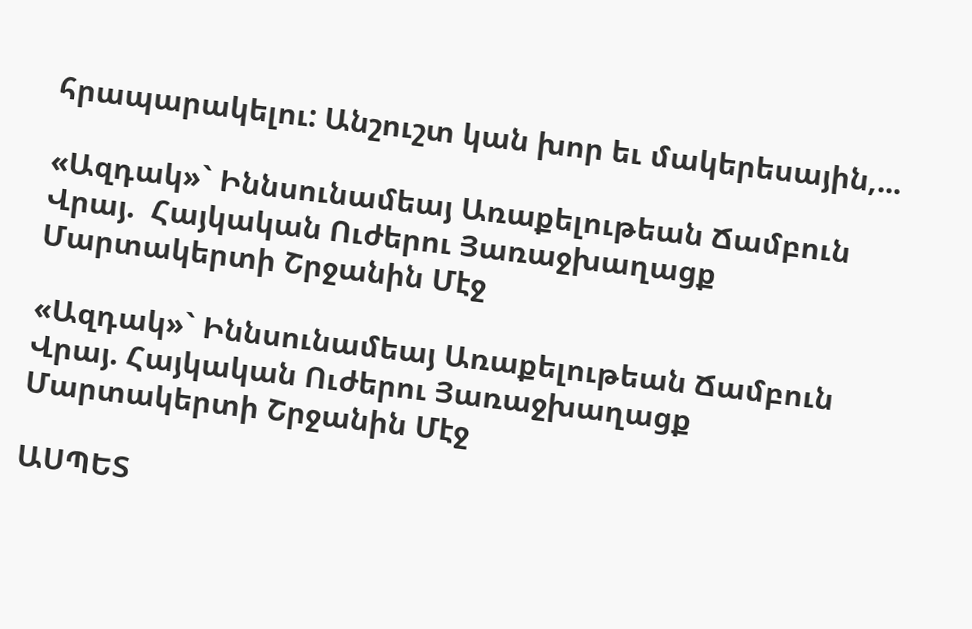հրապարակելու: Անշուշտ կան խոր եւ մակերեսային,...

«Ազդակ»` Իննսունամեայ Առաքելութեան Ճամբուն Վրայ.  Հայկական Ուժերու Յառաջխաղացք Մարտակերտի Շրջանին Մէջ

«Ազդակ»` Իննսունամեայ Առաքելութեան Ճամբուն Վրայ. Հայկական Ուժերու Յառաջխաղացք Մարտակերտի Շրջանին Մէջ

ԱՍՊԵՏ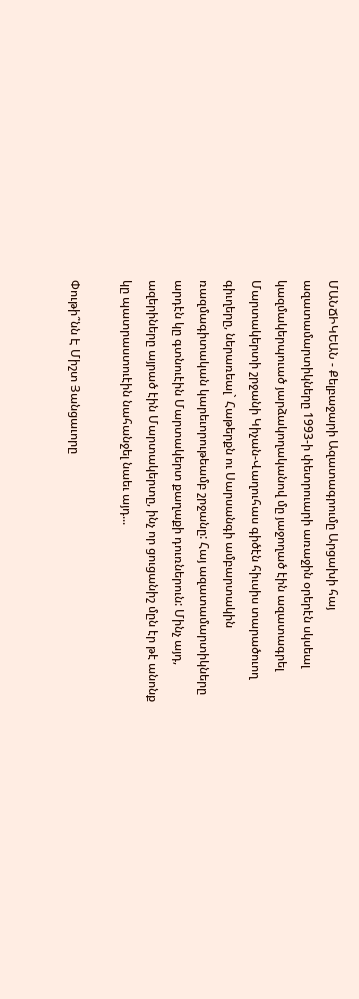ՄԱՆՃԻԿԵԱՆ - Քելբաջարի Ազատագրումը Արցախի հայ ազատամարտիկները 1993-ի փետրուարի առաջին օրերէն սկսեալ կազմակերպուած յարձակողականով մը յաջողած էին ազատագրել Մարտակերտի շրջանի Կիչան-Վաղուհաս գիծէն հիւսիս տարածուող գիւղերը, ներառեալ` Հաթերքն ու Սարսանգի ամբարտակին ռազմագիտական կարեւորութեամբ շրջանը: Հայ ազատամարտիկները արդէն կը գտնուէին Մարտակերտ քաղաքի դուռներուն: Մինչ այդ, ազերիները այրած էին Մարտակերտը, ինչ որ ցուցանիշ մըն էր թէ անոնք կը պատրաստուէին նահանջել նաեւ այդ...

Փութի՞նն Է Միշտ Յանցաւորը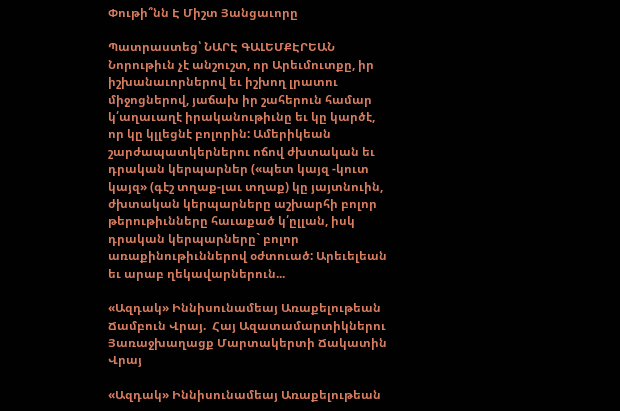Փութի՞նն Է Միշտ Յանցաւորը

Պատրաստեց՝ ՆԱՐԷ ԳԱԼԵՄՔԷՐԵԱՆ Նորութիւն չէ անշուշտ, որ Արեւմուտքը, իր իշխանաւորներով եւ իշխող լրատու միջոցներով, յաճախ իր շահերուն համար կ՛աղաւաղէ իրականութիւնը եւ կը կարծէ, որ կը կլլեցնէ բոլորին: Ամերիկեան շարժապատկերներու ոճով ժխտական եւ դրական կերպարներ («պետ կայզ -կուտ կայզ» (գէշ տղաք-լաւ տղաք) կը յայտնուին, ժխտական կերպարները աշխարհի բոլոր թերութիւնները հաւաքած կ՛ըլլան, իսկ դրական կերպարները` բոլոր առաքինութիւններով օժտուած: Արեւելեան եւ արաբ ղեկավարներուն...

«Ազդակ» Իննիսունամեայ Առաքելութեան Ճամբուն Վրայ.  Հայ Ազատամարտիկներու Յառաջխաղացք Մարտակերտի Ճակատին Վրայ

«Ազդակ» Իննիսունամեայ Առաքելութեան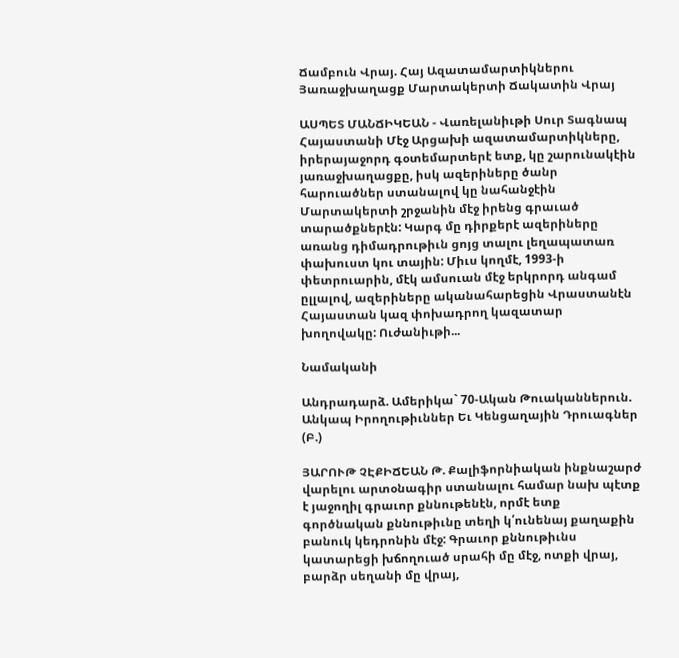Ճամբուն Վրայ. Հայ Ազատամարտիկներու Յառաջխաղացք Մարտակերտի Ճակատին Վրայ

ԱՍՊԵՏ ՄԱՆՃԻԿԵԱՆ - Վառելանիւթի Սուր Տագնապ Հայաստանի Մէջ Արցախի ազատամարտիկները, իրերայաջորդ գօտեմարտերէ ետք, կը շարունակէին յառաջխաղացքը, իսկ ազերիները ծանր հարուածներ ստանալով կը նահանջէին Մարտակերտի շրջանին մէջ իրենց գրաւած տարածքներէն: Կարգ մը դիրքերէ ազերիները առանց դիմադրութիւն ցոյց տալու լեղապատառ փախուստ կու տային: Միւս կողմէ, 1993-ի փետրուարին, մէկ ամսուան մէջ երկրորդ անգամ ըլլալով, ազերիները ականահարեցին Վրաստանէն Հայաստան կազ փոխադրող կազատար խողովակը: Ուժանիւթի...

Նամականի

Անդրադարձ. Ամերիկա` 70-Ական Թուականներուն. Անկապ Իրողութիւններ Եւ Կենցաղային Դրուագներ (Բ.)

ՅԱՐՈՒԹ ՉԷՔԻՃԵԱՆ Թ. Քալիֆորնիական ինքնաշարժ վարելու արտօնագիր ստանալու համար նախ պէտք է յաջողիլ գրաւոր քննութենէն, որմէ ետք գործնական քննութիւնը տեղի կ՛ունենայ քաղաքին բանուկ կեդրոնին մէջ: Գրաւոր քննութիւնս կատարեցի խճողուած սրահի մը մէջ, ոտքի վրայ, բարձր սեղանի մը վրայ,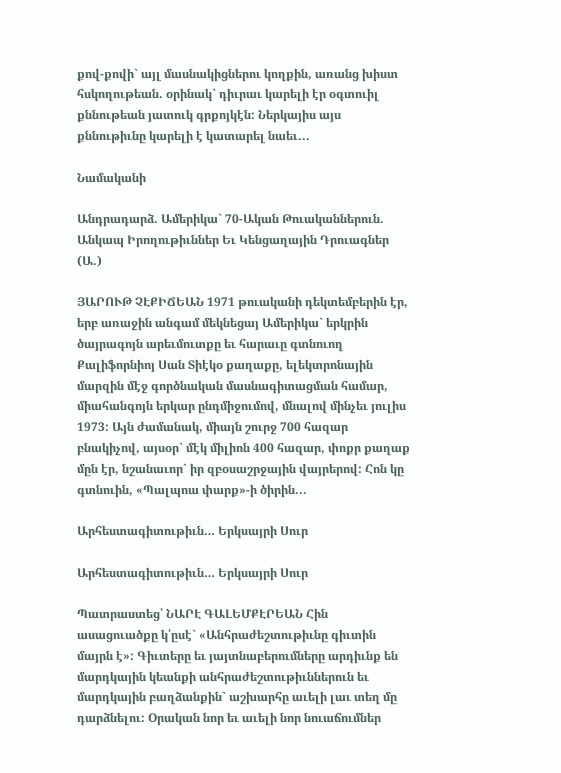քով-քովի` այլ մասնակիցներու կողքին, առանց խիստ հսկողութեան. օրինակ` դիւրաւ կարելի էր օգտուիլ քննութեան յատուկ գրքոյկէն: Ներկայիս այս քննութիւնը կարելի է կատարել նաեւ...

Նամականի

Անդրադարձ. Ամերիկա` 70-Ական Թուականներուն. Անկապ Իրողութիւններ Եւ Կենցաղային Դրուագներ (Ա.)

ՅԱՐՈՒԹ ՉԷՔԻՃԵԱՆ 1971 թուականի դեկտեմբերին էր, երբ առաջին անգամ մեկնեցայ Ամերիկա` երկրին ծայրագոյն արեւմուտքը եւ հարաւը գտնուող Քալիֆորնիոյ Սան Տիէկօ քաղաքը, ելեկտրոնային մարզին մէջ գործնական մասնագիտացման համար, միահանգոյն երկար ընդմիջումով, մնալով մինչեւ յուլիս 1973: Այն ժամանակ, միայն շուրջ 700 հազար բնակիչով, այսօր` մէկ միլիոն 400 հազար, փոքր քաղաք մըն էր, նշանաւոր` իր զբօսաշրջային վայրերով: Հոն կը գտնուին, «Պալպոա փարք»-ի ծիրին...

Արհեստագիտութիւն… Երկսայրի Սուր

Արհեստագիտութիւն… Երկսայրի Սուր

Պատրաստեց՝ ՆԱՐԷ ԳԱԼԵՄՔԷՐԵԱՆ Հին ասացուածքը կ՛ըսէ` «Անհրաժեշտութիւնը գիւտին մայրն է»: Գիւտերը եւ յայտնաբերումները արդիւնք են մարդկային կեանքի անհրաժեշտութիւններուն եւ մարդկային բաղձանքին` աշխարհը աւելի լաւ տեղ մը դարձնելու: Օրական նոր եւ աւելի նոր նուաճումներ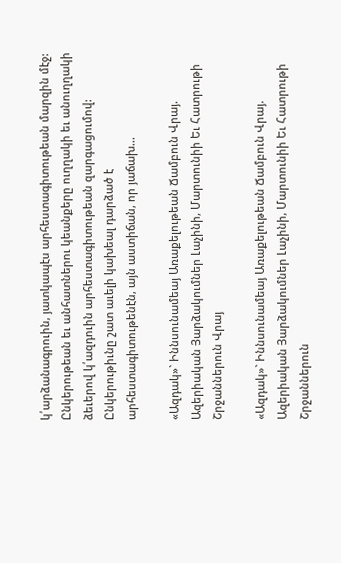կ՛արձանագրուին, յատկապէս արհեստագիտութեան մարզին մէջ: Ընկերութեան եւ անհատներու կեանքերը ուղղակի եւ անուղղակի ձեւերով կ՛ազդուին արհեստագիտութեան զարգացումով: Ընկերութիւնը շատ աւելի կախեալ դարձած է արհեստագիտութենէն, այն աստիճան, որ յաճախ...

«Ազդակ»` Իննսունամեայ Առաքելութեան Ճամբուն Վրայ.  Ազերիական Յարձակումներ Լաչինի, Մարտունիի Եւ Հատրութի Շրջաններուն Վրայ

«Ազդակ»` Իննսունամեայ Առաքելութեան Ճամբուն Վրայ. Ազերիական Յարձակումներ Լաչինի, Մարտունիի Եւ Հատրութի Շրջաններուն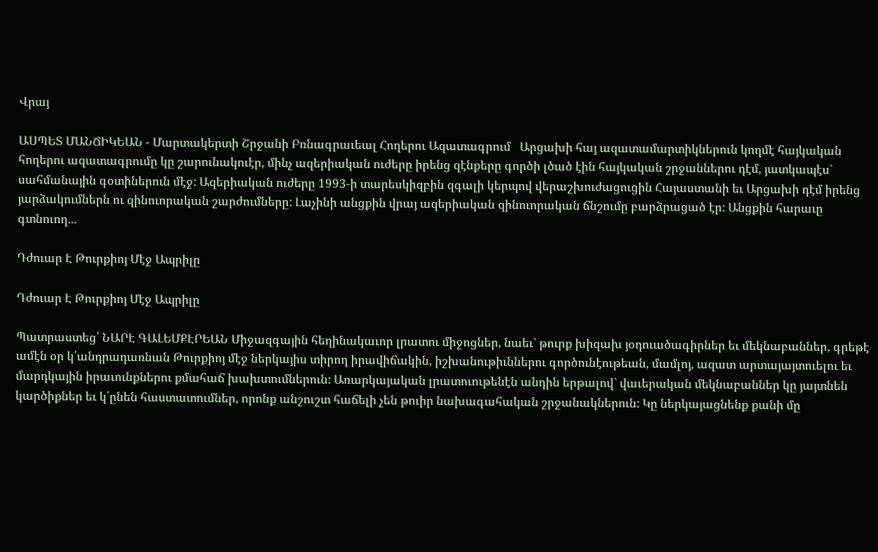Վրայ

ԱՍՊԵՏ ՄԱՆՃԻԿԵԱՆ - Մարտակերտի Շրջանի Բռնագրաւեալ Հողերու Ազատագրում   Արցախի հայ ազատամարտիկներուն կողմէ հայկական հողերու ազատագրումը կը շարունակուէր, մինչ ազերիական ուժերը իրենց զէնքերը գործի լծած էին հայկական շրջաններու դէմ, յատկապէս` սահմանային գօտիներուն մէջ: Ազերիական ուժերը 1993-ի տարեսկիզբին զգալի կերպով վերաշխուժացուցին Հայաստանի եւ Արցախի դէմ իրենց յարձակումներն ու զինուորական շարժումները: Լաչինի անցքին վրայ ազերիական զինուորական ճնշումը բարձրացած էր: Անցքին հարաւը գտնուող...

Դժուար Է Թուրքիոյ Մէջ Ապրիլը

Դժուար Է Թուրքիոյ Մէջ Ապրիլը

Պատրաստեց՝ ՆԱՐԷ ԳԱԼԵՄՔԷՐԵԱՆ Միջազգային հեղինակաւոր լրատու միջոցներ, նաեւ` թուրք խիզախ յօդուածագիրներ եւ մեկնաբաններ, գրեթէ ամէն օր կ՛անդրադառնան Թուրքիոյ մէջ ներկայիս տիրող իրավիճակին, իշխանութիւններու գործունէութեան, մամլոյ, ազատ արտայայտուելու եւ մարդկային իրաւունքներու քմահաճ խախտումներուն: Առարկայական լրատուութենէն անդին երթալով` վաւերական մեկնաբաններ կը յայտնեն կարծիքներ եւ կ՛ընեն հաստատումներ, որոնք անշուշտ հաճելի չեն թուիր նախագահական շրջանակներուն: Կը ներկայացնենք քանի մը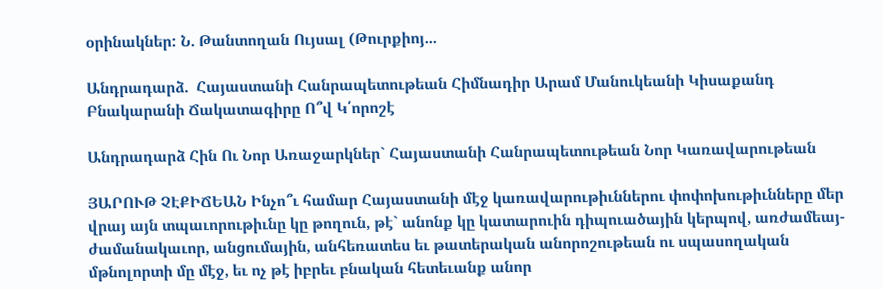օրինակներ: Ն. Թանտողան Ույսալ (Թուրքիոյ...

Անդրադարձ.  Հայաստանի Հանրապետութեան Հիմնադիր Արամ Մանուկեանի Կիսաքանդ Բնակարանի Ճակատագիրը Ո՞վ Կ՛որոշէ

Անդրադարձ Հին Ու Նոր Առաջարկներ` Հայաստանի Հանրապետութեան Նոր Կառավարութեան

ՅԱՐՈՒԹ ՉԷՔԻՃԵԱՆ Ինչո՞ւ համար Հայաստանի մէջ կառավարութիւններու փոփոխութիւնները մեր վրայ այն տպաւորութիւնը կը թողուն, թէ` անոնք կը կատարուին դիպուածային կերպով, առժամեայ-ժամանակաւոր, անցումային, անհեռատես եւ թատերական անորոշութեան ու սպասողական մթնոլորտի մը մէջ, եւ ոչ թէ իբրեւ բնական հետեւանք անոր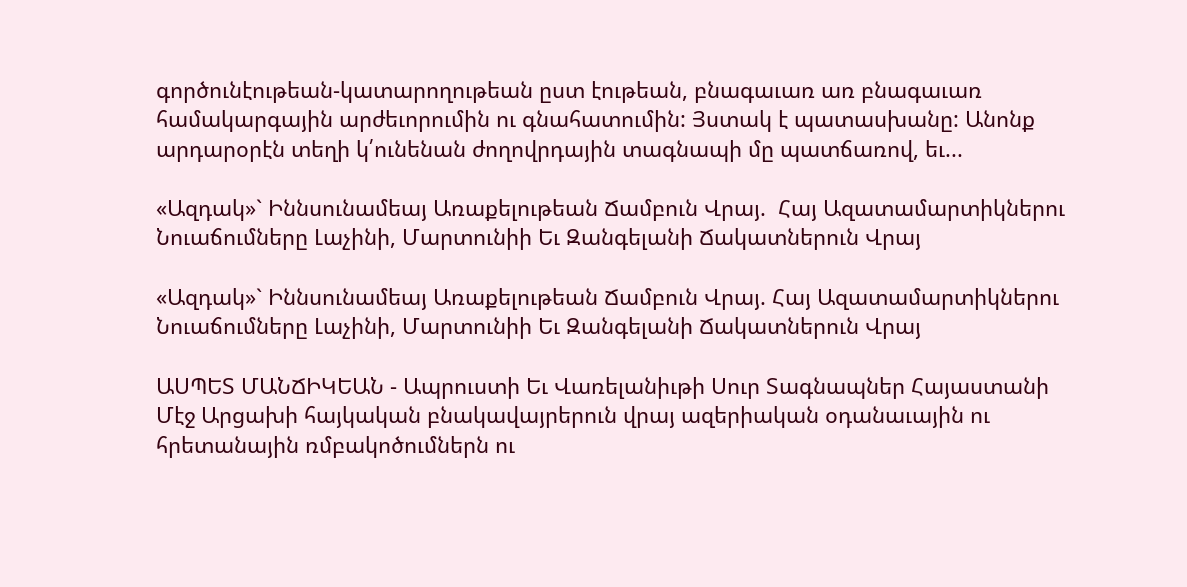գործունէութեան-կատարողութեան ըստ էութեան, բնագաւառ առ բնագաւառ համակարգային արժեւորումին ու գնահատումին: Յստակ է պատասխանը: Անոնք արդարօրէն տեղի կ՛ունենան ժողովրդային տագնապի մը պատճառով, եւ...

«Ազդակ»` Իննսունամեայ Առաքելութեան Ճամբուն Վրայ.  Հայ Ազատամարտիկներու Նուաճումները Լաչինի, Մարտունիի Եւ Զանգելանի Ճակատներուն Վրայ

«Ազդակ»` Իննսունամեայ Առաքելութեան Ճամբուն Վրայ. Հայ Ազատամարտիկներու Նուաճումները Լաչինի, Մարտունիի Եւ Զանգելանի Ճակատներուն Վրայ

ԱՍՊԵՏ ՄԱՆՃԻԿԵԱՆ - Ապրուստի Եւ Վառելանիւթի Սուր Տագնապներ Հայաստանի Մէջ Արցախի հայկական բնակավայրերուն վրայ ազերիական օդանաւային ու հրետանային ռմբակոծումներն ու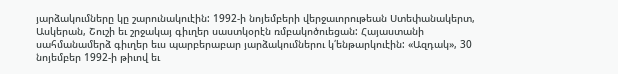յարձակումները կը շարունակուէին: 1992-ի նոյեմբերի վերջաւորութեան Ստեփանակերտ, Ասկերան, Շուշի եւ շրջակայ գիւղեր սաստկօրէն ռմբակոծուեցան: Հայաստանի սահմանամերձ գիւղեր եւս պարբերաբար յարձակումներու կ՛ենթարկուէին: «Ազդակ», 30 նոյեմբեր 1992-ի թիւով եւ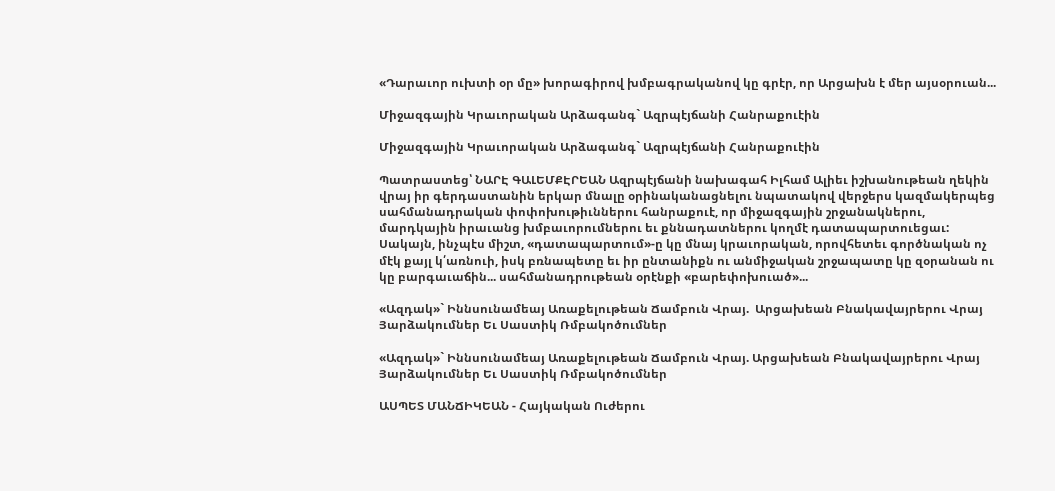«Դարաւոր ուխտի օր մը» խորագիրով խմբագրականով կը գրէր, որ Արցախն է մեր այսօրուան...

Միջազգային Կրաւորական Արձագանգ` Ազրպէյճանի Հանրաքուէին

Միջազգային Կրաւորական Արձագանգ` Ազրպէյճանի Հանրաքուէին

Պատրաստեց՝ ՆԱՐԷ ԳԱԼԵՄՔԷՐԵԱՆ Ազրպէյճանի նախագահ Իլհամ Ալիեւ իշխանութեան ղեկին վրայ իր գերդաստանին երկար մնալը օրինականացնելու նպատակով վերջերս կազմակերպեց սահմանադրական փոփոխութիւններու հանրաքուէ, որ միջազգային շրջանակներու, մարդկային իրաւանց խմբաւորումներու եւ քննադատներու կողմէ դատապարտուեցաւ: Սակայն, ինչպէս միշտ, «դատապարտում»-ը կը մնայ կրաւորական, որովհետեւ գործնական ոչ մէկ քայլ կ՛առնուի, իսկ բռնապետը եւ իր ընտանիքն ու անմիջական շրջապատը կը զօրանան ու կը բարգաւաճին... սահմանադրութեան օրէնքի «բարեփոխուած»...

«Ազդակ»` Իննսունամեայ Առաքելութեան Ճամբուն Վրայ.  Արցախեան Բնակավայրերու Վրայ Յարձակումներ Եւ Սաստիկ Ռմբակոծումներ

«Ազդակ»` Իննսունամեայ Առաքելութեան Ճամբուն Վրայ. Արցախեան Բնակավայրերու Վրայ Յարձակումներ Եւ Սաստիկ Ռմբակոծումներ

ԱՍՊԵՏ ՄԱՆՃԻԿԵԱՆ - Հայկական Ուժերու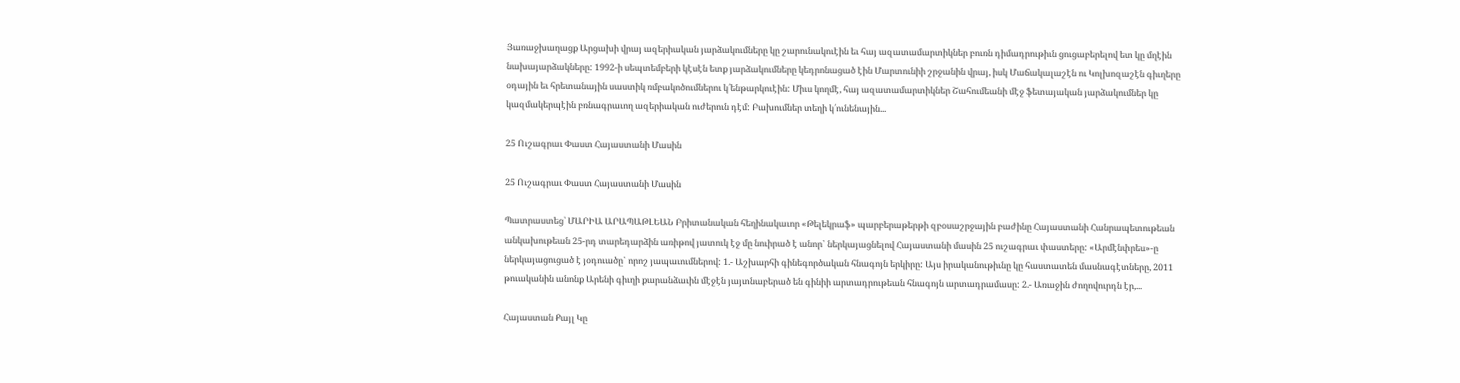Յառաջխաղացք Արցախի վրայ ազերիական յարձակումները կը շարունակուէին եւ հայ ազատամարտիկներ բուռն դիմադրութիւն ցուցաբերելով ետ կը մղէին նախայարձակները: 1992-ի սեպտեմբերի կէսէն ետք յարձակումները կեդրոնացած էին Մարտունիի շրջանին վրայ, իսկ Մաճակալաշէն ու Կոլխոզաշէն գիւղերը օդային եւ հրետանային սաստիկ ռմբակոծումներու կ՛ենթարկուէին: Միւս կողմէ, հայ ազատամարտիկներ Շահումեանի մէջ ֆետայական յարձակումներ կը կազմակերպէին բռնագրաւող ազերիական ուժերուն դէմ: Բախումներ տեղի կ՛ունենային...

25 Ուշագրաւ Փաստ Հայաստանի Մասին

25 Ուշագրաւ Փաստ Հայաստանի Մասին

Պատրաստեց՝ ՄԱՐԻԱ ԱՐԱՊԱԹԼԵԱՆ Բրիտանական հեղինակաւոր «Թելեկրաֆ» պարբերաթերթի զբօսաշրջային բաժինը Հայաստանի Հանրապետութեան անկախութեան 25-րդ տարեդարձին առիթով յատուկ էջ մը նուիրած է անոր` ներկայացնելով Հայաստանի մասին 25 ուշագրաւ փաստերը: «Արմէնփրես»-ը ներկայացուցած է յօդուածը` որոշ յապաւումներով: 1.- Աշխարհի գինեգործական հնագոյն երկիրը: Այս իրականութիւնը կը հաստատեն մասնագէտները, 2011 թուականին անոնք Արենի գիւղի քարանձաւին մէջէն յայտնաբերած են գինիի արտադրութեան հնագոյն արտադրամասը: 2.- Առաջին ժողովուրդն էր,...

Հայաստան Քայլ Կը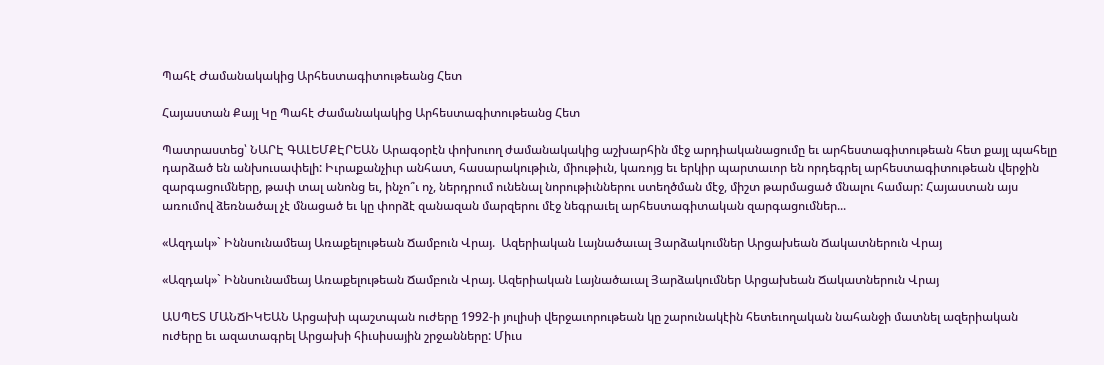Պահէ Ժամանակակից Արհեստագիտութեանց Հետ

Հայաստան Քայլ Կը Պահէ Ժամանակակից Արհեստագիտութեանց Հետ

Պատրաստեց՝ ՆԱՐԷ ԳԱԼԵՄՔԷՐԵԱՆ Արագօրէն փոխուող ժամանակակից աշխարհին մէջ արդիականացումը եւ արհեստագիտութեան հետ քայլ պահելը դարձած են անխուսափելի: Իւրաքանչիւր անհատ, հասարակութիւն, միութիւն, կառոյց եւ երկիր պարտաւոր են որդեգրել արհեստագիտութեան վերջին զարգացումները, թափ տալ անոնց եւ, ինչո՞ւ ոչ, ներդրում ունենալ նորութիւններու ստեղծման մէջ, միշտ թարմացած մնալու համար: Հայաստան այս առումով ձեռնածալ չէ մնացած եւ կը փորձէ զանազան մարզերու մէջ նեգրաւել արհեստագիտական զարգացումներ...

«Ազդակ»` Իննսունամեայ Առաքելութեան Ճամբուն Վրայ.  Ազերիական Լայնածաւալ Յարձակումներ Արցախեան Ճակատներուն Վրայ

«Ազդակ»` Իննսունամեայ Առաքելութեան Ճամբուն Վրայ. Ազերիական Լայնածաւալ Յարձակումներ Արցախեան Ճակատներուն Վրայ

ԱՍՊԵՏ ՄԱՆՃԻԿԵԱՆ Արցախի պաշտպան ուժերը 1992-ի յուլիսի վերջաւորութեան կը շարունակէին հետեւողական նահանջի մատնել ազերիական ուժերը եւ ազատագրել Արցախի հիւսիսային շրջանները: Միւս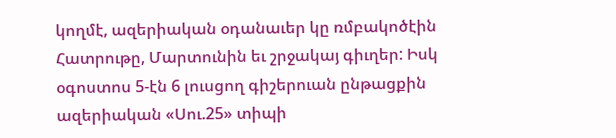կողմէ, ազերիական օդանաւեր կը ռմբակոծէին Հատրութը, Մարտունին եւ շրջակայ գիւղեր: Իսկ օգոստոս 5-էն 6 լուսցող գիշերուան ընթացքին ազերիական «Սու.25» տիպի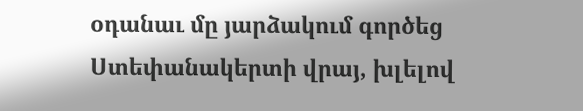օդանաւ մը յարձակում գործեց Ստեփանակերտի վրայ, խլելով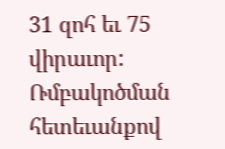31 զոհ եւ 75 վիրաւոր: Ռմբակոծման հետեւանքով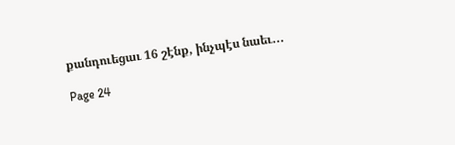քանդուեցաւ 16 շէնք, ինչպէս նաեւ...

Page 24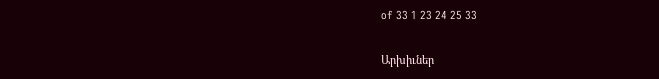of 33 1 23 24 25 33

Արխիւներ